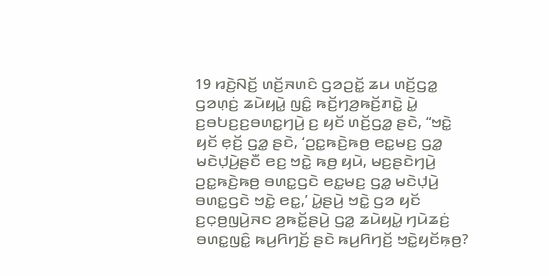19 ꤙꤢꤧ꤬ꤡꤢꤩ꤬ ꤛꤢꤩ꤬ꤏꤛꤢꤨ ꤞꤤꤑꤢꤩ꤭ ꤘꤣ ꤛꤢꤩ꤬ꤞꤤ꤭ ꤞꤤꤛ꤫ꤢꤦ꤬ ꤘꤣꤧꤟꤣꤧ꤭ ꤜꤢꤨ꤭ ꤒꤢꤩ꤬ꤚꤤ꤬ꤒꤢꤩ꤬ꤊꤢꤧ꤭ ꤣꤧ꤭ ꤢ꤬ꤋꤝꤢ꤬ꤢ꤬ꤋꤛꤢ꤭ꤚꤣꤧ꤬ ꤢ꤬ ꤟꤢꤩ ꤛꤢꤩ꤬ꤞꤤ꤭ ꤔꤢꤧ, “ꤠꤢꤧ꤭ ꤟꤢꤩ ꤕ꤫ꤢꤩ꤬ ꤞꤤ꤭ ꤔꤢꤧ, ‘ꤑꤢ꤭ꤒꤢꤧ꤬ꤒꤥ꤬ ꤕꤢ꤭ꤗꤢ꤬ ꤞꤤ꤭ ꤗꤢꤧꤓ꤫ꤣꤧ꤬ꤔꤢꤪ ꤕꤢ꤬ ꤠꤢꤧ꤭ ꤒꤥ꤬ ꤟꤣꤧ, ꤗꤢ꤬ꤔꤢꤧꤚꤣꤧ꤬ ꤑꤢ꤭ꤒꤢꤧ꤬ꤒꤥ꤬ ꤋꤛꤢ꤭ꤞꤢꤧ ꤕꤢ꤭ꤗꤢ꤬ ꤞꤤ꤭ ꤗꤢꤧꤓ꤫ꤣꤧ꤬ ꤋꤛꤢ꤭ꤞꤢꤧ ꤠꤢꤧ꤭ ꤕꤢ꤭,’ ꤣꤧ꤭ꤔꤣꤧ꤬ ꤠꤢꤧ꤭ ꤞꤤ ꤟꤢꤩ ꤢ꤬ꤍ꤫ꤥ꤬ꤜꤣꤧ꤬ꤏꤢ ꤤ꤬ꤒꤢꤩ꤭ꤔꤣꤧ꤬ ꤞꤤ꤭ ꤘꤣꤧꤟꤣꤧ꤭ ꤚꤣꤧꤘꤢꤦ꤬ ꤋꤛꤢ꤭ꤜꤢꤨ꤭ ꤒꤣ꤬ꤖꤚꤢꤩ꤬ ꤔꤢꤧ ꤒꤣ꤬ꤖꤚꤢꤩ꤬ ꤠꤢꤧ꤭ꤟꤢꤩꤒ꤫ꤥ꤬?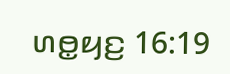ꤛꤥ꤭ꤟꤢ꤬ 16:19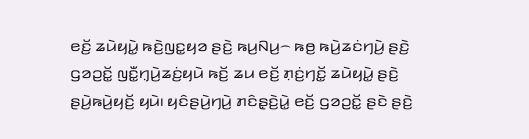ꤕꤢꤩ꤬ ꤘꤣꤧꤟꤣꤧ꤭ ꤒꤢꤧ꤬ꤜꤢ꤭ꤟꤤ ꤔꤢꤧ꤬ ꤒꤣ꤬ꤡꤣ꤬꤮ ꤒꤥ꤬ ꤒꤣꤧ꤬ꤘꤢꤦꤚꤣꤧ꤬ ꤔꤢꤧ꤬ ꤞꤤꤑꤢꤩ꤭ ꤜꤢꤪ꤭ꤚ꤫ꤣꤧ꤬ꤘꤢꤦ꤬ꤟꤣꤧ ꤒꤢꤩ꤬ ꤘꤣ ꤕꤢꤩ꤬ ꤊ꤫ꤢꤦ꤬ꤚꤢꤩ꤭ ꤘꤣꤧꤟꤣꤧ꤭ ꤔꤢꤧ꤬ ꤔꤣꤧ꤬ꤒꤣꤧ꤬ꤟꤢꤩ꤬ ꤟꤣꤧ꤯ ꤟꤢꤨꤔꤣꤧ꤬ꤚꤣꤧ꤬ ꤊꤢꤨꤔ꤫ꤢꤧ꤬ꤣꤧ꤭ ꤕꤢꤩ꤬ ꤞꤤꤑꤢꤩ꤭ ꤔꤢꤧ ꤔꤢꤧ꤬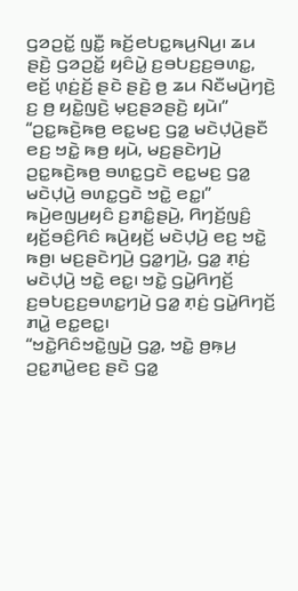ꤞꤤꤑꤢꤩ꤭ ꤜꤢꤪ꤭ ꤒꤢꤩ꤬ꤕꤝꤢ꤭ꤒꤣ꤬ꤡꤣ꤬꤯ ꤘꤣ ꤔꤢꤧ꤬ ꤞꤤꤑꤢꤩ꤭ ꤟꤢꤨꤣꤧ꤭ ꤢ꤬ꤋꤝꤢ꤬ꤢ꤬ꤋꤛꤢ꤭, ꤕꤢꤩ꤬ ꤛ꤫ꤢꤦ꤬ꤢꤩ꤬ ꤔꤢꤧ ꤔꤢꤧ꤬ ꤥ꤬ ꤘꤣ ꤡꤢꤪꤗꤣꤧ꤬ꤚꤢꤧ꤬ ꤢ꤬ ꤥ꤬ ꤟꤢꤧ꤭ꤜꤢꤧ꤬ ꤗ꤫ꤢ꤬ꤔꤤꤔꤢꤧ꤬ ꤟꤣꤧ꤯”
“ꤑꤢ꤭ꤒꤢꤧ꤬ꤒꤥ꤬ ꤕꤢ꤭ꤗꤢ꤬ ꤞꤤ꤭ ꤗꤢꤧꤓ꤫ꤣꤧ꤬ꤔꤢꤪ ꤕꤢ꤬ ꤠꤢꤧ꤭ ꤒꤥ꤬ ꤟꤣꤧ, ꤗꤢ꤬ꤔꤢꤧꤚꤣꤧ꤬ ꤑꤢ꤭ꤒꤢꤧ꤬ꤒꤥ꤬ ꤋꤛꤢ꤭ꤞꤢꤧ ꤕꤢ꤭ꤗꤢ꤬ ꤞꤤ꤭ ꤗꤢꤧꤓ꤫ꤣꤧ꤬ ꤋꤛꤢ꤭ꤞꤢꤧ ꤠꤢꤧ꤭ ꤕꤢ꤭꤯”
ꤒꤣꤧ꤬ꤕꤜꤣ꤬ꤟꤢꤨ ꤢ꤬ꤊꤢꤨ꤭ꤔꤣꤧ꤬, ꤖꤚꤢꤩ꤬ꤜꤢꤨ꤬ ꤟꤢꤩ꤬ꤋꤢꤨ꤬ꤖꤢꤨ ꤒꤣꤧ꤬ꤟꤢꤩ꤬ ꤗꤢꤧꤓ꤫ꤣꤧ꤬ ꤕꤢ꤬ ꤠꤢꤧ꤭ ꤒꤥ꤬꤯ ꤗꤢ꤬ꤔꤢꤧꤚꤣꤧ꤬ ꤞꤤ꤭ꤚꤣꤧ꤬, ꤞꤤ꤭ ꤊ꤫ꤢꤦ꤬ ꤗꤢꤧꤓ꤫ꤣꤧ꤬ ꤠꤢꤧ꤭ ꤕꤢ꤭꤯ ꤠꤢꤧ꤭ ꤞꤣꤧ꤭ꤖꤚꤢꤩ꤬ ꤢ꤬ꤋꤝꤢ꤬ꤢ꤬ꤋꤛꤢ꤭ꤚꤣꤧ꤬ ꤞꤤ꤭ ꤊ꤫ꤢꤦ꤬ ꤞꤣꤧ꤭ꤖꤚꤢꤩ꤬ ꤊꤣꤧ꤭ ꤕꤢ꤭ꤕꤢ꤭꤯
“ꤠꤢꤧ꤭ꤖꤢꤨꤠꤢꤧ꤭ꤜꤣꤧ꤬ ꤞꤤ꤭, ꤠꤢꤧ꤭ ꤥ꤬ꤒ꤫ꤣ꤬ ꤑꤢ꤭ꤊꤣꤧ꤭ꤕꤢ꤬ ꤔꤢꤧ ꤞꤤ꤭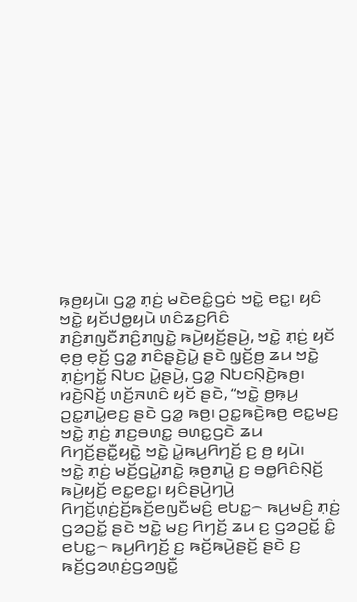ꤒ꤫ꤥ꤬ꤟꤣꤧ꤯ ꤞꤤ꤭ ꤊ꤫ꤢꤦ꤬ ꤗꤢꤧꤕꤢꤨ꤭ꤞꤢꤦ ꤠꤢꤧ꤭ ꤕꤢ꤭꤯ ꤟꤢꤨ ꤠꤢꤧ꤭ ꤟꤢꤩꤓꤥ꤭ꤟꤣꤧ ꤛꤢꤨꤘꤢ꤬ꤖꤢꤨ ꤊꤢꤨ꤬ꤊꤜꤢꤪꤊꤢꤨ꤬ꤊꤜꤢꤧ꤭ ꤒꤣꤧ꤬ꤟꤢꤩ꤬ꤔꤣꤧ꤬, ꤠꤢꤧ꤭ ꤊ꤫ꤢꤦ꤬ ꤟꤢꤩ ꤕ꤫ꤥ꤬ ꤕ꤫ꤢꤩ꤬ ꤞꤤ꤭ ꤊꤢꤨꤔ꤫ꤢꤧ꤬ꤣꤧ꤭ ꤔꤢꤧ ꤜ꤫ꤢꤩ꤬ꤥ꤬ ꤘꤣ ꤠꤢꤧ꤭ ꤊ꤫ꤢꤦ꤬ꤚꤢꤩ꤭ ꤡꤝꤢ ꤣꤧ꤭ꤔꤣꤧ꤬, ꤞꤤ꤭ ꤡꤝꤢꤡ꤫ꤢꤧ꤬ꤒꤥ꤬꤯
ꤙꤢꤧ꤬ꤡꤢꤩ꤬ ꤛꤢꤩ꤬ꤏꤛꤢꤨ ꤟꤢꤩ ꤔꤢꤧ, “ꤠꤢꤧ꤭ ꤥ꤬ꤒ꤫ꤣ꤬ ꤑꤢ꤭ꤊꤣꤧ꤭ꤕꤢ꤬ ꤔꤢꤧ ꤞꤤ꤭ ꤒꤥ꤬꤯ ꤑꤢ꤭ꤒꤢꤧ꤬ꤒꤥ꤬ ꤕꤢ꤭ꤗꤢ꤬ ꤠꤢꤧ꤭ ꤊ꤫ꤢꤦ꤬ ꤊꤢ꤬ꤋꤛꤢ꤭ ꤋꤛꤢ꤭ꤞꤢꤧ ꤘꤣ ꤖꤚꤢꤩ꤬ꤔꤢꤪ꤭ꤟꤢꤧ꤭ ꤠꤢꤧ꤭ ꤣꤧ꤭ꤒꤣ꤬ꤖꤚꤢꤩ꤬ ꤢ꤬ ꤥ꤬ ꤟꤣꤧ꤯
ꤠꤢꤧ꤭ ꤊ꤫ꤢꤦ꤬ ꤗꤢꤩ꤬ꤞꤣꤧ꤭ꤊꤢꤧ꤭ ꤒ꤫ꤥ꤬ꤊꤣꤧ꤭ ꤢ꤬ ꤋꤥ꤭ꤖꤢꤨꤡ꤫ꤢꤩ꤬ ꤒꤣꤧ꤬ꤟꤢꤩ꤬ ꤕꤢ꤭ꤕꤢ꤭꤯ ꤟꤢꤨꤔꤣꤧ꤬ꤚꤣꤧ꤬ ꤖꤚꤢꤩ꤬ꤛ꤫ꤢꤦ꤬ꤢꤩ꤬ꤒꤢꤩ꤬ꤕꤜꤢꤪꤗꤢꤨ꤬ ꤕꤝꤢ꤭꤮ ꤒꤣ꤬ꤗꤢꤨ꤬ ꤊ꤫ꤢꤦ꤬ ꤞꤤꤑꤢꤩ꤭ ꤔꤢꤧ ꤠꤢꤧ꤭ ꤗꤢ꤬ ꤖꤚꤢꤩ꤬ ꤘꤣ ꤢ꤬ ꤞꤤꤑꤢꤩ꤭ ꤢꤨ꤭ ꤕꤝꤢ꤭꤮ ꤒꤣ꤬ꤖꤚꤢꤩ꤬ ꤢ꤬ ꤒꤢꤩ꤬ꤒꤣꤧ꤬ꤔꤢꤩ꤬ ꤔꤢꤧ ꤢ꤬ ꤒꤢꤩ꤬ꤞꤤꤛ꤫ꤢꤦ꤬ꤞꤤꤜꤢꤪ꤭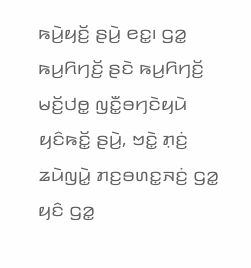ꤒꤣꤧ꤬ꤟꤢꤩ꤬ ꤔꤣꤧ꤬ ꤕꤢ꤭꤯ ꤞꤤ꤭ ꤒꤣ꤬ꤖꤚꤢꤩ꤬ ꤔꤢꤧ ꤒꤣ꤬ꤖꤚꤢꤩ꤬ ꤗꤢꤩ꤬ꤓꤥ꤭ ꤜꤢꤪ꤭ꤋꤚꤢꤧꤟꤣꤧ ꤟꤢꤨꤒꤢꤩ꤭ ꤔꤣꤧ꤬, ꤠꤢꤧ꤭ ꤊ꤫ꤢꤦ꤬ ꤘꤣꤧꤜꤣꤧ꤭ ꤊꤢ꤬ꤋꤛꤢ꤭ꤏꤢꤦ꤬ ꤞꤤ꤭ ꤟꤢꤨ ꤞꤤ꤭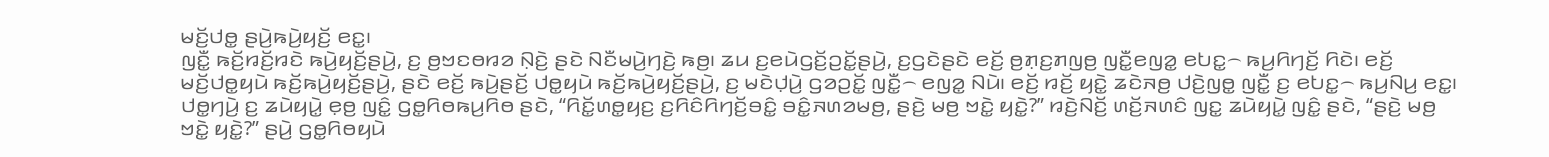ꤗꤢꤩ꤬ꤓꤥ꤭ ꤔꤣꤧ꤬ꤒꤣꤧ꤬ꤟꤢꤩ꤬ ꤕꤢ꤭꤯
ꤜꤢꤪ꤭ ꤒꤢꤩ꤬ꤙꤢꤩ꤬ꤙꤢꤧ ꤒꤣꤧ꤬ꤟꤢꤩ꤬ꤔꤣꤧ꤬, ꤢ꤬ ꤥ꤬ꤠꤢꤥꤙꤤ ꤡ꤫ꤢꤧ꤬ ꤔꤢꤧ ꤡꤢꤪꤗꤣꤧ꤬ꤚꤢꤧ꤬ ꤒꤥ꤬꤯ ꤘꤣ ꤢ꤬ꤕꤣꤧꤞꤢꤩ꤬ꤑꤢꤩ꤭ꤔꤣꤧ꤬, ꤢ꤬ꤞꤢꤧꤔꤢꤧ ꤕꤢꤩ꤬ ꤥ꤬ꤊ꤫ꤢ꤬ꤊꤜꤥ꤬ ꤜꤢꤪ꤭ꤕꤜꤤ꤭ ꤕꤝꤢ꤭꤮ ꤒꤣ꤬ꤖꤚꤢꤩ꤬ ꤖꤢꤧ꤯ ꤕꤢꤩ꤬ ꤗꤢꤩ꤬ꤓꤥ꤭ꤟꤣꤧ ꤒꤢꤩ꤬ꤒꤣꤧ꤬ꤟꤢꤩ꤬ꤔꤣꤧ꤬, ꤔꤢꤧ ꤕꤢꤩ꤬ ꤒꤣꤧ꤬ꤔꤢꤩ꤬ ꤓꤥ꤭ꤟꤣꤧ ꤒꤢꤩ꤬ꤒꤣꤧ꤬ꤟꤢꤩ꤬ꤔꤣꤧ꤬, ꤢ꤬ ꤗꤢꤧꤓ꤫ꤣꤧ꤬ ꤞꤤꤑꤢꤩ꤭ ꤜꤢꤪ꤭꤮ ꤕꤜꤤ꤭ ꤡꤣꤧ꤯ ꤕꤢꤩ꤬ ꤙꤢꤩ꤬ ꤟꤢꤧ꤭ ꤘꤢꤧꤏꤥ꤬ ꤓꤢꤧ꤬ꤜꤥ꤭ ꤜꤢꤪ꤭ ꤢ꤬ ꤕꤝꤢ꤭꤮ ꤒꤣ꤬ꤡꤣ꤬ ꤕꤢ꤭꤯
ꤓꤥ꤭ꤚꤣꤧ꤬ ꤢ꤬ ꤘꤣꤧꤟꤣꤧ꤭ ꤕ꤫ꤥ꤬ ꤜꤢꤨ꤭ ꤞꤥ꤭ꤖꤥꤒꤣ꤬ꤖꤥ ꤔꤢꤧ, “ꤖꤢꤩ꤭ꤛꤥ꤭ꤟꤢ꤬ ꤢ꤬ꤖꤢꤨꤖꤚꤢꤩ꤬ꤋꤢꤨ꤭ ꤋꤢꤨ꤭ꤏꤛꤤꤗꤥ꤬, ꤔꤢꤧ꤬ ꤗꤥ꤬ ꤠꤢꤧ꤭ ꤟꤢꤧ꤭?” ꤙꤢꤧ꤬ꤡꤢꤩ꤬ ꤛꤢꤩ꤬ꤏꤛꤢꤨ ꤜꤢ꤭ ꤘꤣꤧꤟꤣꤧ꤭ ꤜꤢꤨ꤭ ꤔꤢꤧ, “ꤔꤢꤧ꤬ ꤗꤥ꤬ ꤠꤢꤧ꤭ ꤟꤢꤧ꤭?” ꤔꤣꤧ꤬ ꤞꤥ꤭ꤖꤥꤟꤣꤧ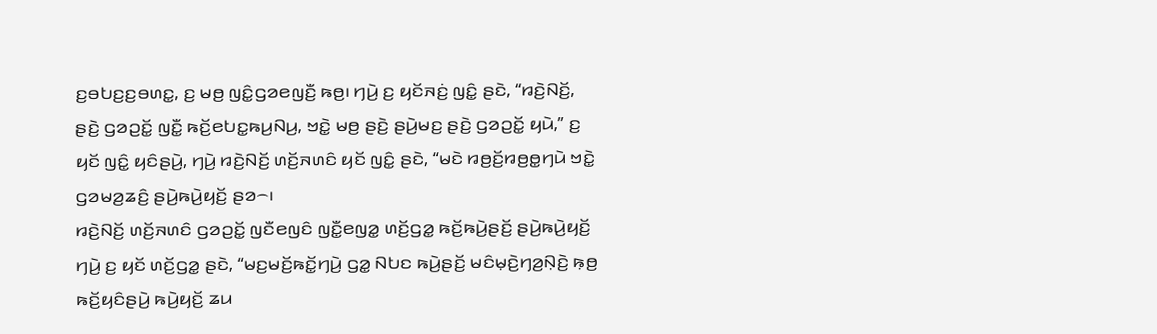ꤢ꤬ꤋꤝꤢ꤬ꤢ꤬ꤋꤛꤢ꤭, ꤢ꤬ ꤗꤥ꤬ ꤜꤢꤨ꤭ꤞꤤꤕꤜꤢꤪ꤬ ꤒꤥ꤬꤯ ꤚꤣꤧ꤬ ꤢ꤬ ꤟꤢꤩꤏꤢꤦ꤬ ꤜꤢꤨ꤭ ꤔꤢꤧ, “ꤙꤢꤧ꤬ꤡꤢꤩ꤬, ꤔꤢꤧ꤬ ꤞꤤꤑꤢꤩ꤭ ꤜꤢꤪ꤭ ꤒꤢꤩ꤬ꤕꤝꤢ꤭ꤒꤣ꤬ꤡꤣ꤬, ꤠꤢꤧ꤭ ꤗꤥ꤬ ꤔꤢꤧ꤬ ꤔꤣꤧ꤬ꤗꤢ꤬ ꤔꤢꤧ꤬ ꤞꤤꤑꤢꤩ꤭ ꤟꤣꤧ,” ꤢ꤬ ꤟꤢꤩ ꤜꤢꤨ꤭ ꤟꤢꤨꤔꤣꤧ꤬, ꤚꤣꤧ꤬ ꤙꤢꤧ꤬ꤡꤢꤩ꤬ ꤛꤢꤩ꤬ꤏꤛꤢꤨ ꤟꤢꤩ ꤜꤢꤨ꤭ ꤔꤢꤧ, “ꤗꤢꤧ ꤙꤥ꤬ꤢꤩ꤬ꤙꤥ꤬ꤥ꤭ꤚꤣꤧ ꤠꤢꤧ꤭ ꤞꤤꤗꤤ꤬ꤘꤢꤨ꤬ ꤔꤣꤧ꤬ꤒꤣꤧ꤬ꤟꤢꤩ꤬ ꤔꤤ꤮꤯
ꤙꤢꤧ꤬ꤡꤢꤩ꤬ ꤛꤢꤩ꤬ꤏꤛꤢꤨ ꤞꤤꤑꤢꤩ꤭ ꤜꤢꤪꤕꤜꤢꤨ ꤜꤢꤪ꤭ꤕꤜꤤ꤭ ꤛꤢꤩ꤬ꤞꤤ꤭ ꤒꤢꤩ꤬ꤒꤣꤧ꤬ꤔꤢꤩ꤬ ꤔꤣꤧ꤬ꤒꤣꤧ꤬ꤟꤢꤩ꤬ ꤚꤣꤧ꤬ ꤢ꤬ ꤟꤢꤩ ꤛꤢꤩ꤬ꤞꤤ꤭ ꤔꤢꤧ, “ꤗꤢ꤬ꤗꤢꤩ꤬ꤒꤢꤩ꤭ꤚꤣꤧ꤬ ꤞꤤ꤭ ꤡꤝꤢ ꤒꤣꤧ꤬ꤔꤢꤩ꤬ ꤗꤢꤨꤗ꤫ꤢꤧ꤬ꤚꤤ꤬ꤡ꤫ꤢꤧ꤬ ꤒ꤫ꤥ꤬ ꤒꤢꤩ꤬ꤟꤢꤨꤔꤣꤧ꤬ ꤒꤣꤧ꤬ꤟꤢꤩ꤬ ꤘꤣ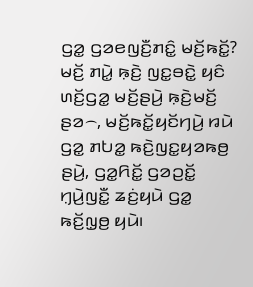ꤞꤤ꤭ ꤞꤤꤕꤜꤢꤪ꤬ꤊꤢꤨ꤭ ꤗꤢꤩ꤬ꤒꤢꤩ꤭?
ꤗꤢꤩ꤬ ꤊꤣꤧ꤭ ꤒ꤫ꤢꤧ꤬ ꤜꤢ꤭ꤋꤢꤧ꤭ ꤟꤢꤨ ꤛꤢꤩ꤬ꤞꤤ꤭ ꤗꤢꤩ꤬ꤔꤣꤧ꤬ ꤒ꤫ꤢꤧ꤬ꤗꤢꤩ꤬ ꤔꤤ꤮, ꤗꤢꤩ꤬ꤒꤢꤩ꤭ꤟꤢꤩꤚꤣꤧ꤬ ꤙꤣꤧ ꤞꤤ꤭ ꤊꤝꤤ꤭ ꤒꤢꤧ꤬ꤜꤢ꤭ꤟꤤꤒꤥ꤬ ꤔꤣꤧ꤬, ꤞꤤ꤭ꤖꤢꤩ꤭ ꤞꤤꤑꤢꤩ꤭ ꤚ꤫ꤣꤧ꤬ꤜꤢꤪ꤭ ꤘꤢꤦ꤬ꤟꤣꤧ ꤞꤤ꤭ ꤒꤢꤩ꤬ꤜ꤫ꤥ꤬ ꤟꤣꤧ꤯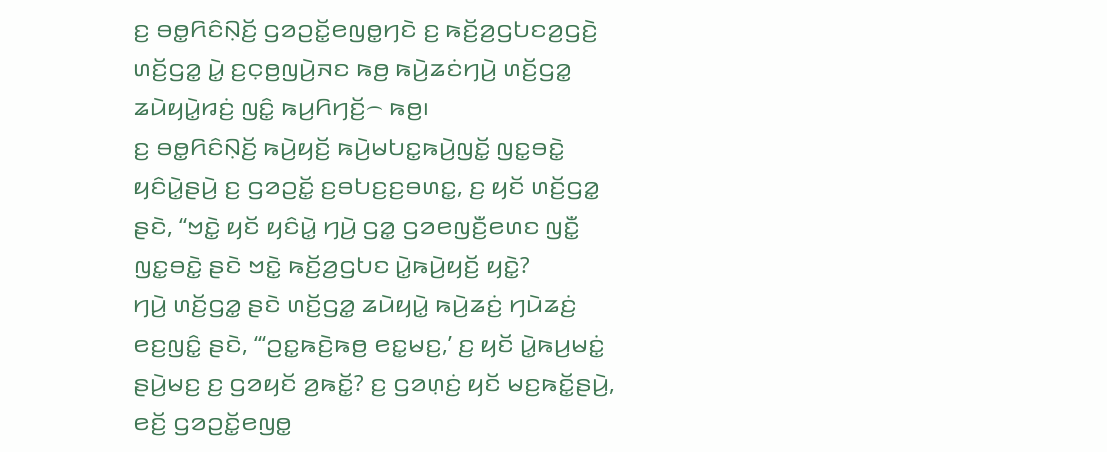ꤢ꤬ ꤋꤥ꤭ꤖꤢꤨꤡ꤫ꤢꤩ꤬ ꤞꤤꤑꤢꤩ꤭ꤕꤜꤥ꤭ꤚꤢꤧ ꤢ꤬ ꤒꤢꤩ꤬ꤤ꤬ꤞꤝꤢꤤ꤬ꤞꤢꤧ꤬ ꤛꤢꤩ꤬ꤞꤤ꤭ ꤣꤧ꤭ ꤢ꤬ꤍ꤫ꤥ꤬ꤜꤣꤧ꤬ꤏꤢ ꤒꤥ꤬ ꤒꤣꤧ꤬ꤘꤢꤦꤚꤣꤧ꤬ ꤛꤢꤩ꤬ꤞꤤ꤭ ꤘꤣꤧꤟꤣꤧ꤭ꤙꤢꤦ꤬ ꤜꤢꤨ꤭ ꤒꤣ꤬ꤖꤚꤢꤩ꤬꤮ ꤒꤥ꤬꤯
ꤢ꤬ ꤋꤥ꤭ꤖꤢꤨꤡ꤫ꤢꤩ꤬ ꤒꤣꤧ꤬ꤟꤢꤩ꤬ ꤒꤣꤧ꤬ꤗꤝꤢ꤭ꤒꤣꤧ꤬ꤜꤢꤩ꤭ ꤜꤢ꤭ꤋꤢꤧ꤭ ꤟꤢꤨꤣꤧ꤭ꤔꤣꤧ꤬ ꤢ꤬ ꤞꤤꤑꤢꤩ꤭ ꤢ꤬ꤋꤝꤢ꤬ꤢ꤬ꤋꤛꤢ꤭, ꤢ꤬ ꤟꤢꤩ ꤛꤢꤩ꤬ꤞꤤ꤭ ꤔꤢꤧ, “ꤠꤢꤧ꤭ ꤟꤢꤩ ꤟꤢꤨꤣꤧ꤭ ꤚꤣꤧ꤬ ꤞꤤ꤭ ꤞꤤꤕꤜꤢꤪ꤬ꤕꤛꤢ ꤜꤢꤪ꤭ ꤜꤢ꤭ꤋꤢꤧ꤭ ꤔꤢꤧ ꤠꤢꤧ꤭ ꤒꤢꤩ꤬ꤤ꤬ꤞꤝꤢ ꤣꤧ꤭ꤒꤣꤧ꤬ꤟꤢꤩ꤬ ꤟꤢꤧ꤭?
ꤚꤣꤧ꤬ ꤛꤢꤩ꤬ꤞꤤ꤭ ꤔꤢꤧ ꤛꤢꤩ꤬ꤞꤤ꤭ ꤘꤣꤧꤟꤣꤧ꤭ ꤒꤣꤧ꤬ꤘꤢꤦ꤬ ꤚꤣꤧꤘꤢꤦ꤬ ꤕꤢ꤬ꤜꤢꤨ꤭ ꤔꤢꤧ, “‘ꤑꤢ꤭ꤒꤢꤧ꤬ꤒꤥ꤬ ꤕꤢ꤭ꤗꤢ꤬,’ ꤢ꤬ ꤟꤢꤩ ꤣꤧ꤭ꤒꤣ꤬ꤗꤢꤦ꤭ ꤔꤣꤧ꤬ꤗꤢ꤬ ꤢ꤬ ꤞꤤꤟꤢꤩ ꤤ꤬ꤒꤢꤩ꤭? ꤢ꤬ ꤞꤤꤛ꤫ꤢꤦ꤬ ꤟꤢꤩ ꤗꤢ꤬ꤒꤢꤩ꤭ꤔꤣꤧ꤬, ꤕꤢꤩ꤬ ꤞꤤꤑꤢꤩ꤭ꤕꤜꤥ꤭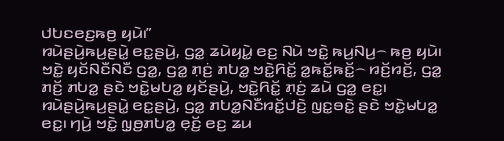ꤓꤝꤢꤕꤢ꤬ꤒꤥ꤬ ꤟꤣꤧ꤯”
ꤙꤣꤧꤔꤣꤧ꤬ꤒꤣ꤬ꤔꤣꤧ꤭ ꤕꤢ꤭ꤔꤣꤧ꤬, ꤞꤤ꤭ ꤘꤣꤧꤟꤣꤧ꤭ ꤕꤢ꤬ ꤡꤣꤧ ꤠꤢꤧ꤭ ꤒꤣ꤬ꤡꤣ꤬꤮ ꤒꤥ꤬ ꤟꤣꤧ꤯ ꤠꤢꤧ꤭ ꤟꤢꤩꤡꤢꤪꤡꤢꤪ ꤞꤤ꤭, ꤞꤤ꤭ ꤊ꤫ꤢꤦ꤬ ꤊꤝꤤ꤭ ꤠꤢꤧ꤭ꤖꤢꤩ꤭ ꤤ꤭ꤒꤢꤩ꤭ꤒꤢꤩ꤭꤮ ꤙꤢꤩ꤬ꤙꤢꤩ꤬, ꤞꤤ꤭ ꤊꤢꤩ꤬ ꤊꤝꤤ꤭ ꤔꤢꤧ ꤠꤢꤧ꤭ꤗꤝꤤ꤭ ꤟꤢꤩꤔꤣꤧ꤬, ꤠꤢꤧ꤭ꤖꤢꤩ꤭ ꤊ꤫ꤢꤦ꤬ ꤘꤣꤧ ꤞꤤ꤭ ꤕꤢ꤭꤯
ꤙꤣꤧꤔꤣꤧ꤬ꤒꤣ꤬ꤔꤣꤧ꤭ ꤕꤢ꤭ꤔꤣꤧ꤬, ꤞꤤ꤭ ꤊꤝꤤ꤭ꤡꤢꤪꤙꤢꤩ꤭ꤓꤢꤧ꤬ ꤜꤢ꤭ꤋꤢꤧ꤭ ꤔꤢꤧ ꤠꤢꤧ꤭ꤗꤝꤤ꤭ ꤕꤢ꤭꤯ ꤚꤣꤧ꤬ ꤠꤢꤧ꤭ ꤜ꤫ꤥ꤬ꤊꤝꤤ꤭ ꤕ꤫ꤢꤩ꤬ ꤕꤢ꤬ ꤘꤣ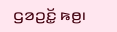ꤞꤤꤑꤢꤩ꤭ ꤒꤥ꤬꤯